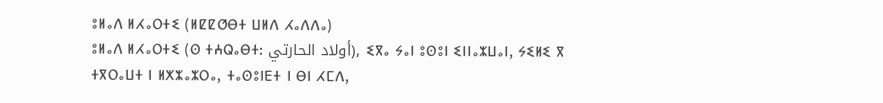ⵓⵍⴰⴷ ⵍⵃⴰⵔⵜⵉ (ⵍⵇⵇⵚⴱⵜ ⵡⵍⴷ ⵃⴰⴷⴷⴰ)
ⵓⵍⴰⴷ ⵍⵃⴰⵔⵜⵉ (ⵙ ⵜⵄⵕⴰⴱⵜ: أولاد الحارتي), ⵉⴳⴰ ⵢⴰⵏ ⵓⵙⵓⵏ ⵉⵏⵏⴰⵣⵡⴰⵏ, ⵢⵉⵍⵉ ⴳ ⵜⴳⵔⴰⵡⵜ ⵏ ⵍⵅⵣⴰⵣⵔⴰ, ⵜⴰⵙⵓⵏⴹⵜ ⵏ ⴱⵏ ⵃⵎⴷ,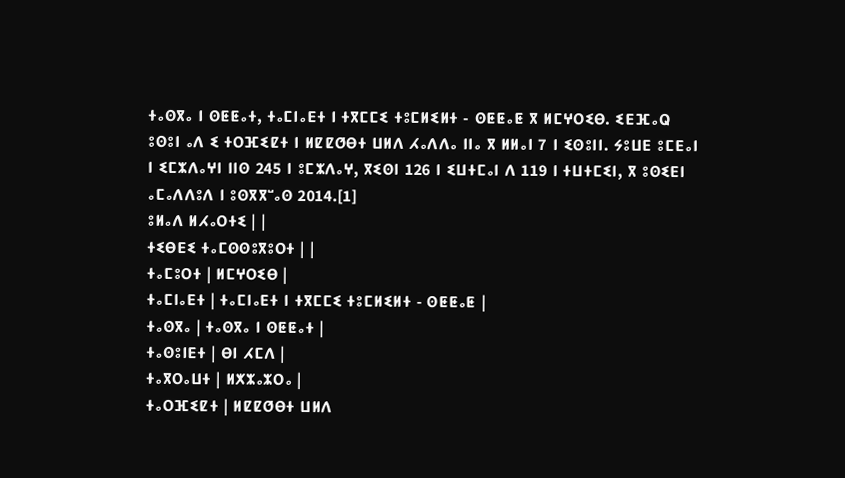ⵜⴰⵙⴳⴰ ⵏ ⵙⵟⵟⴰⵜ, ⵜⴰⵎⵏⴰⴹⵜ ⵏ ⵜⴳⵎⵎⵉ ⵜⵓⵎⵍⵉⵍⵜ - ⵙⵟⵟⴰⵟ ⴳ ⵍⵎⵖⵔⵉⴱ. ⵉⴹⴼⴰⵕ ⵓⵙⵓⵏ ⴰⴷ ⵉ ⵜⵔⴼⵉⵇⵜ ⵏ ⵍⵇⵇⵚⴱⵜ ⵡⵍⴷ ⵃⴰⴷⴷⴰ ⵏⵏⴰ ⴳ ⵍⵍⴰⵏ 7 ⵏ ⵉⵙⵓⵏⵏ. ⵢⵓⵡⴹ ⵓⵎⴹⴰⵏ ⵏ ⵉⵎⵣⴷⴰⵖⵏ ⵏⵏⵙ 245 ⵏ ⵓⵎⵣⴷⴰⵖ, ⴳⵉⵙⵏ 126 ⵏ ⵉⵡⵜⵎⴰⵏ ⴷ 119 ⵏ ⵜⵡⵜⵎⵉⵏ, ⴳ ⵓⵙⵉⴹⵏ ⴰⵎⴰⴷⴷⵓⴷ ⵏ ⵓⵙⴳⴳⵯⴰⵙ 2014.[1]
ⵓⵍⴰⴷ ⵍⵃⴰⵔⵜⵉ | |
ⵜⵉⴱⴹⵉ ⵜⴰⵎⵙⵙⵓⴳⵓⵔⵜ | |
ⵜⴰⵎⵓⵔⵜ | ⵍⵎⵖⵔⵉⴱ |
ⵜⴰⵎⵏⴰⴹⵜ | ⵜⴰⵎⵏⴰⴹⵜ ⵏ ⵜⴳⵎⵎⵉ ⵜⵓⵎⵍⵉⵍⵜ - ⵙⵟⵟⴰⵟ |
ⵜⴰⵙⴳⴰ | ⵜⴰⵙⴳⴰ ⵏ ⵙⵟⵟⴰⵜ |
ⵜⴰⵙⵓⵏⴹⵜ | ⴱⵏ ⵃⵎⴷ |
ⵜⴰⴳⵔⴰⵡⵜ | ⵍⵅⵣⴰⵣⵔⴰ |
ⵜⴰⵔⴼⵉⵇⵜ | ⵍⵇⵇⵚⴱⵜ ⵡⵍⴷ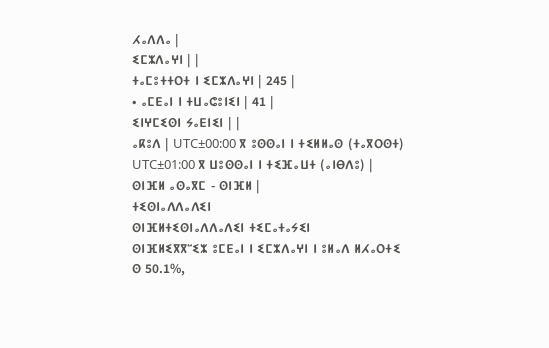ⵃⴰⴷⴷⴰ |
ⵉⵎⵣⴷⴰⵖⵏ | |
ⵜⴰⵎⵓⵜⵜⵔⵜ ⵏ ⵉⵎⵣⴷⴰⵖⵏ | 245 |
• ⴰⵎⴹⴰⵏ ⵏ ⵜⵡⴰⵛⵓⵏⵉⵏ | 41 |
ⵉⵏⵖⵎⵉⵙⵏ ⵢⴰⴹⵏⵉⵏ | |
ⴰⴽⵓⴷ | UTC±00:00 ⴳ ⵓⵙⵙⴰⵏ ⵏ ⵜⵉⵍⵍⴰⵙ (ⵜⴰⴳⵔⵙⵜ) UTC±01:00 ⴳ ⵡⵓⵙⵙⴰⵏ ⵏ ⵜⵉⴼⴰⵡⵜ (ⴰⵏⴱⴷⵓ) |
ⵙⵏⴼⵍ ⴰⵙⴰⴳⵎ - ⵙⵏⴼⵍ |
ⵜⵉⵙⵏⴰⴷⴷⴰⴷⵉⵏ
ⵙⵏⴼⵍⵜⵉⵙⵏⴰⴷⴷⴰⴷⵉⵏ ⵜⵉⵎⴰⵜⴰⵢⵉⵏ
ⵙⵏⴼⵍⵉⴳⴳⵯⵉⵣ ⵓⵎⴹⴰⵏ ⵏ ⵉⵎⵣⴷⴰⵖⵏ ⵏ ⵓⵍⴰⴷ ⵍⵃⴰⵔⵜⵉ ⵙ 50.1%,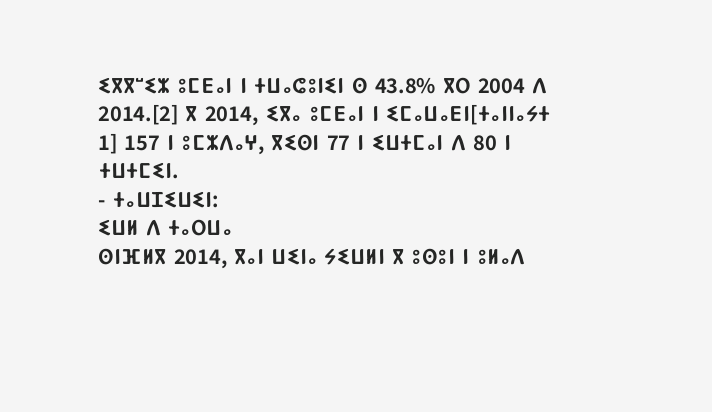ⵉⴳⴳⵯⵉⵣ ⵓⵎⴹⴰⵏ ⵏ ⵜⵡⴰⵛⵓⵏⵉⵏ ⵙ 43.8% ⴳⵔ 2004 ⴷ 2014.[2] ⴳ 2014, ⵉⴳⴰ ⵓⵎⴹⴰⵏ ⵏ ⵉⵎⴰⵡⴰⴹⵏ[ⵜⴰⵏⵏⴰⵢⵜ 1] 157 ⵏ ⵓⵎⵣⴷⴰⵖ, ⴳⵉⵙⵏ 77 ⵏ ⵉⵡⵜⵎⴰⵏ ⴷ 80 ⵏ ⵜⵡⵜⵎⵉⵏ.
- ⵜⴰⵡⵊⵉⵡⵉⵏ:
ⵉⵡⵍ ⴷ ⵜⴰⵔⵡⴰ
ⵙⵏⴼⵍⴳ 2014, ⴳⴰⵏ ⵡⵉⵏⴰ ⵢⵉⵡⵍⵏ ⴳ ⵓⵙⵓⵏ ⵏ ⵓⵍⴰⴷ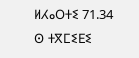ⵍⵃⴰⵔⵜⵉ 71.34 ⵙ ⵜⴳⵎⵉⴹⵉ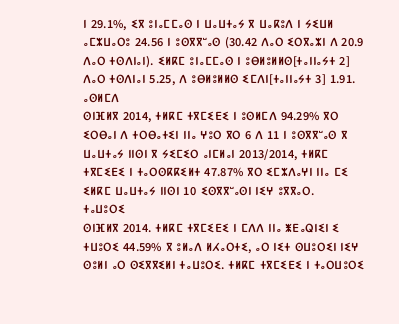ⵏ 29.1%, ⵉⴳ ⵓⵏⴰⵎⵎⴰⵙ ⵏ ⵡⴰⵡⵜⴰⵢ ⴳ ⵡⴰⴽⵓⴷ ⵏ ⵢⵉⵡⵍ ⴰⵎⵣⵡⴰⵔⵓ 24.56 ⵏ ⵓⵙⴳⴳⵯⴰⵙ (30.42 ⴷⴰⵔ ⵉⵔⴳⴰⵣⵏ ⴷ 20.9 ⴷⴰⵔ ⵜⵙⴷⵏⴰⵏ). ⵉⵍⴽⵎ ⵓⵏⴰⵎⵎⴰⵙ ⵏ ⵓⴱⵍⵓⵍⵍⵙ[ⵜⴰⵏⵏⴰⵢⵜ 2] ⴷⴰⵔ ⵜⵙⴷⵏⴰⵏ 5.25, ⴷ ⵓⴱⵍⵓⵍⵍⵙ ⵉⵎⴷⵏ[ⵜⴰⵏⵏⴰⵢⵜ 3] 1.91.
ⴰⵙⵍⵎⴷ
ⵙⵏⴼⵍⴳ 2014, ⵜⵍⴽⵎ ⵜⴳⵎⵉⴹⵉ ⵏ ⵓⵙⵍⵎⴷ 94.29% ⴳⵔ ⵉⵔⴱⴰⵏ ⴷ ⵜⵔⴱⴰⵜⵉⵏ ⵏⵏⴰ ⵖⵓⵔ ⴳⵔ 6 ⴷ 11 ⵏ ⵓⵙⴳⴳⵯⴰⵙ ⴳ ⵡⴰⵡⵜⴰⵢ ⵏⵏⵙⵏ ⴳ ⵢⵉⵎⵉⵔ ⴰⵏⵎⵍⴰⵏ 2013/2014, ⵜⵍⴽⵎ ⵜⴳⵎⵉⴹⵉ ⵏ ⵜⴰⵔⵙⴽⴽⵉⵍⵜ 47.87% ⴳⵔ ⵉⵎⵣⴷⴰⵖⵏ ⵏⵏⴰ ⵎⵉ ⵉⵍⴽⵎ ⵡⴰⵡⵜⴰⵢ ⵏⵏⵙⵏ 10 ⵉⵙⴳⴳⵯⴰⵙⵏ ⵏⵉⵖ ⵓⴳⴳⴰⵔ.
ⵜⴰⵡⵓⵔⵉ
ⵙⵏⴼⵍⴳ 2014. ⵜⵍⴽⵎ ⵜⴳⵎⵉⴹⵉ ⵏ ⵎⴷⴷ ⵏⵏⴰ ⵥⴹⴰⵕⵏⵉⵏ ⵉ ⵜⵡⵓⵔⵉ 44.59% ⴳ ⵓⵍⴰⴷ ⵍⵃⴰⵔⵜⵉ, ⴰⵔ ⵏⵉⵜ ⵙⵡⵓⵔⵉⵏ ⵏⵉⵖ ⵙⵓⵍⵏ ⴰⵔ ⵙⵉⴳⴳⵉⵍⵏ ⵜⴰⵡⵓⵔⵉ. ⵜⵍⴽⵎ ⵜⴳⵎⵉⴹⵉ ⵏ ⵜⴰⵔⵡⵓⵔⵉ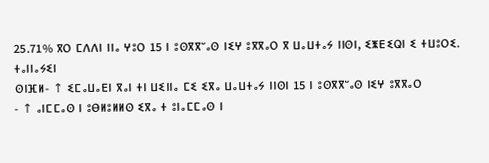25.71% ⴳⵔ ⵎⴷⴷⵏ ⵏⵏⴰ ⵖⵓⵔ 15 ⵏ ⵓⵙⴳⴳⵯⴰⵙ ⵏⵉⵖ ⵓⴳⴳⴰⵔ ⴳ ⵡⴰⵡⵜⴰⵢ ⵏⵏⵙⵏ, ⵉⵥⴹⵉⵕⵏ ⵉ ⵜⵡⵓⵔⵉ.
ⵜⴰⵏⵏⴰⵢⵉⵏ
ⵙⵏⴼⵍ- ↑ ⵉⵎⴰⵡⴰⴹⵏ ⴳⴰⵏ ⵜⵏ ⵡⵉⵏⵏⴰ ⵎⵉ ⵉⴳⴰ ⵡⴰⵡⵜⴰⵢ ⵏⵏⵙⵏ 15 ⵏ ⵓⵙⴳⴳⵯⴰⵙ ⵏⵉⵖ ⵓⴳⴳⴰⵔ
- ↑ ⴰⵏⵎⵎⴰⵙ ⵏ ⵓⴱⵍⵓⵍⵍⵙ ⵉⴳⴰ ⵜ ⵓⵏⴰⵎⵎⴰⵙ ⵏ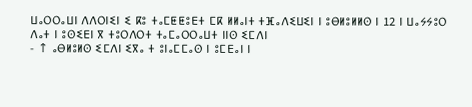ⵡⴰⵔⵔⴰⵡⵏ ⴷⴷⵔⵏⵉⵏ ⵉ ⴽⵓ ⵜⴰⵎⵟⵟⵓⴹⵜ ⵎⴽ ⵍⵍⴰⵏⵜ ⵜⴼⴰⴷⵉⵡⵉⵏ ⵏ ⵓⴱⵍⵓⵍⵍⵙ ⵏ 12 ⵏ ⵡⴰⵢⵢⵓⵔ ⴷⴰⵜ ⵏ ⵓⵙⵉⴹⵏ ⴳ ⵜⵓⵔⴷⵔⵜ ⵜⴰⵎⴰⵔⵔⴰⵡⵜ ⵏⵏⵙ ⵉⵎⴷⵏ
- ↑ ⴰⴱⵍⵓⵍⵙ ⵉⵎⴷⵏ ⵉⴳⴰ ⵜ ⵓⵏⴰⵎⵎⴰⵙ ⵏ ⵓⵎⴹⴰⵏ ⵏ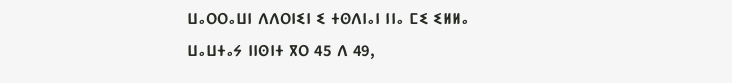ⵡⴰⵔⵔⴰⵡⵏ ⴷⴷⵔⵏⵉⵏ ⵉ ⵜⵙⴷⵏⴰⵏ ⵏⵏⴰ ⵎⵉ ⵉⵍⵍⴰ ⵡⴰⵡⵜⴰⵢ ⵏⵏⵙⵏⵜ ⴳⵔ 45 ⴷ 49,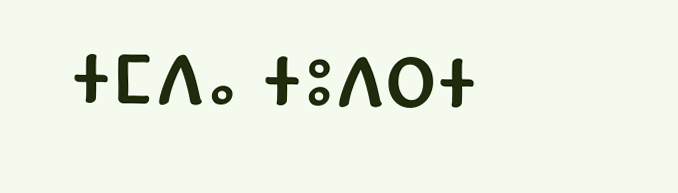ⵜⵎⴷⴰ ⵜⵓⴷⵔⵜ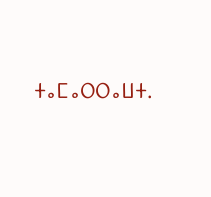ⵜⴰⵎⴰⵔⵔⴰⵡⵜ.